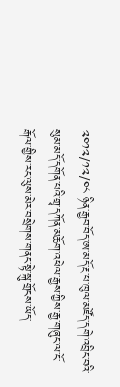༢༠༡༢/༡༢/༠༨ ཉིན་རྒྱབ་བོད་ཨ་མདོ་རྔ་པ་ཁུལ་མཛོད་དགེ་འབྲིང་བའི་སུམ་མདོ་དགོན་པའི་གྲྭ་དཀོན་མཆོག་འཕེལ་རྒྱས་ཀྱིས་རྒྱ་གཞུང་ལ་ངོ་རྒོལ་གྱིས་རང་ལུས་མེར་བསྲེགས་གནང་སྟེ་སྐུ་གྲོངས་ཡོད་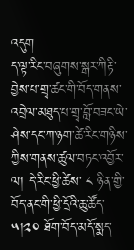འདུག
ད་ལྟ་རིང་བཞུགས་སྒར་ཀིརྟི་བྱེས་པ་གྲྭ་ཚང་གི་བོད་གནས་འབྲེལ་མཐུད་པ་གྲྭ་བློ་བཟང་ཡེ་ཤེས་དང་ཀ་ཉག་ཚེ་རིང་གཉིས་ཀྱིས་གནས་ཚུལ་བཏང་འབྱོར་ལ། དེ་རིང་ཕྱི་ཚེས་ ༨ ཉིན་གྱི་བོད་ནང་གི་ཕྱི་དྲོའི་ཆུ་ཚོད་ ༥།༢༠ ཐོག་བོད་མདོ་སྨད་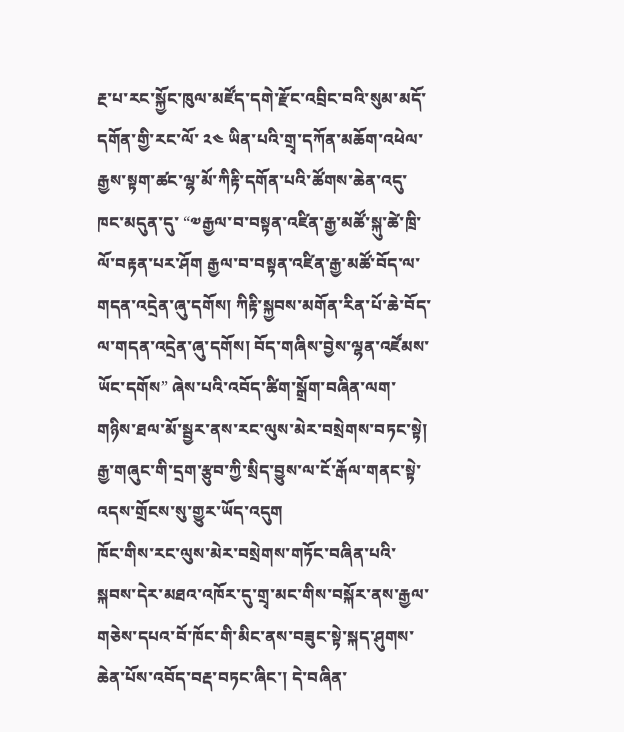རྔ་པ་རང་སྐྱོང་ཁུལ་མཛོད་དགེ་རྫོང་འབྲིང་བའི་སུམ་མདོ་དགོན་གྱི་རང་ལོ་ ༢༤ ཡིན་པའི་གྲྭ་དཀོན་མཆོག་འཕེལ་རྒྱས་སྟག་ཚང་ལྷ་མོ་ཀིརྟི་དགོན་པའི་ཚོགས་ཆེན་འདུ་ཁང་མདུན་དུ་ “༧རྒྱལ་བ་བསྟན་འཛིན་རྒྱ་མཚོ་སྐུ་ཚེ་ཁྲི་ལོ་བརྟན་པར་ཤོག རྒྱལ་བ་བསྟན་འཛིན་རྒྱ་མཚོ་བོད་ལ་གདན་འདྲེན་ཞུ་དགོས། ཀིརྟི་སྐྱབས་མགོན་རིན་པོ་ཆེ་བོད་ལ་གདན་འདྲེན་ཞུ་དགོས། བོད་གཞིས་བྱེས་ལྷན་འཛོམས་ཡོང་དགོས” ཞེས་པའི་འབོད་ཚིག་སྒྲོག་བཞིན་ལག་གཉིས་ཐལ་མོ་སྦྱར་ནས་རང་ལུས་མེར་བསྲེགས་བཏང་སྟེ། རྒྱ་གཞུང་གི་དྲག་རྩུབ་ཀྱི་སྲིད་བྱུས་ལ་ངོ་རྒོལ་གནང་སྟེ་འདས་གྲོངས་སུ་གྱུར་ཡོད་འདུག
ཁོང་གིས་རང་ལུས་མེར་བསྲེགས་གཏོང་བཞིན་པའི་སྐབས་དེར་མཐའ་འཁོར་དུ་གྲྭ་མང་གིས་བསྐོར་ནས་རྒྱལ་གཅེས་དཔའ་བོ་ཁོང་གི་མིང་ནས་བཟུང་སྟེ་སྐད་ཤུགས་ཆེན་པོས་འབོད་བརྡ་བཏང་ཞིང་། དེ་བཞིན་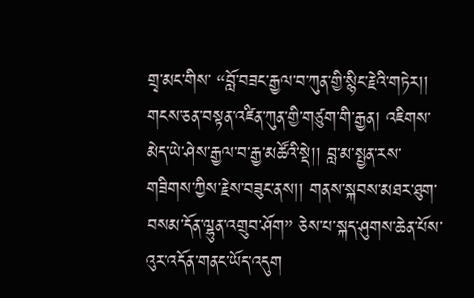གྲྭ་མང་གིས་ “བློ་བཟང་རྒྱལ་བ་ཀུན་གྱི་སྙིང་རྗེའི་གཏེར།། གངས་ཅན་བསྟན་འཛིན་ཀུན་གྱི་གཙུག་གི་རྒྱན། འཇིགས་མེད་ཡེ་ཤེས་རྒྱལ་བ་རྒྱ་མཚོའི་སྡེ།། བླ་མ་སྤྱན་རས་གཟིགས་ཀྱིས་རྗེས་བཟུང་ནས།། གནས་སྐབས་མཐར་ཐུག་བསམ་དོན་ལྷུན་འགྲུབ་ཤོག” ཅེས་པ་སྐད་ཤུགས་ཆེན་པོས་འུར་འདོན་གནང་ཡོད་འདུག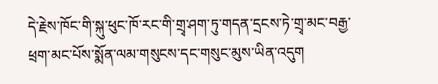དེ་རྗེས་ཁོང་གི་སྐུ་ཕུང་ཁོ་རང་གི་གྲྭ་ཤག་ཏུ་གདན་དྲངས་ཏེ་གྲྭ་མང་བརྒྱ་ཕྲག་མང་པོས་སྨོན་ལམ་གསུངས་དང་གསུང་མུས་ཡིན་འདུག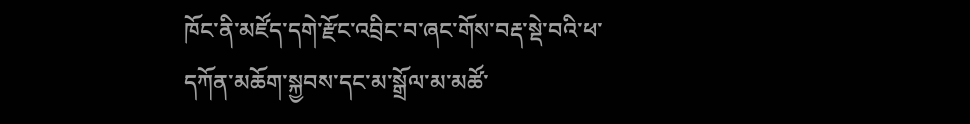ཁོང་ནི་མཛོད་དགེ་རྫོང་འབྲིང་བ་ཞང་གོས་བརྡ་སྡེ་བའི་ཕ་དཀོན་མཆོག་སྐྱབས་དང་མ་སྒྲོལ་མ་མཚོ་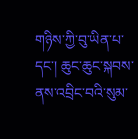གཉིས་ཀྱི་བུ་ཡིན་པ་དང་། ཆུང་ཆུང་སྐབས་ནས་འབྲིང་བའི་སུམ་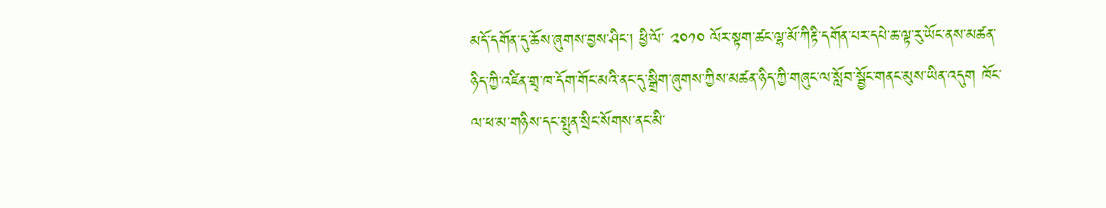མདོ་དགོན་དུ་ཆོས་ཞུགས་བྱས་ཤིང་། ཕྱི་ལོ་ ༢༠༡༠ ལོར་སྟག་ཚང་ལྷ་མོ་ཀིརྟི་དགོན་པར་དཔེ་ཆ་ལྟ་རུ་ཡོང་ནས་མཚན་ཉིད་ཀྱི་འཛིན་གྲྭ་ཁ་དོག་གོང་མའི་ནང་དུ་སྒྲིག་ཞུགས་ཀྱིས་མཚན་ཉིད་ཀྱི་གཞུང་ལ་སློབ་སྦྱོང་གནང་མུས་ཡིན་འདུག ཁོང་ལ་ཕ་མ་གཉིས་དང་སྤུན་སྲིང་སོགས་ནང་མི་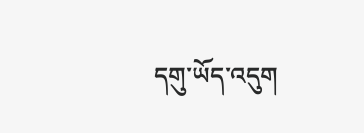དགུ་ཡོད་འདུག